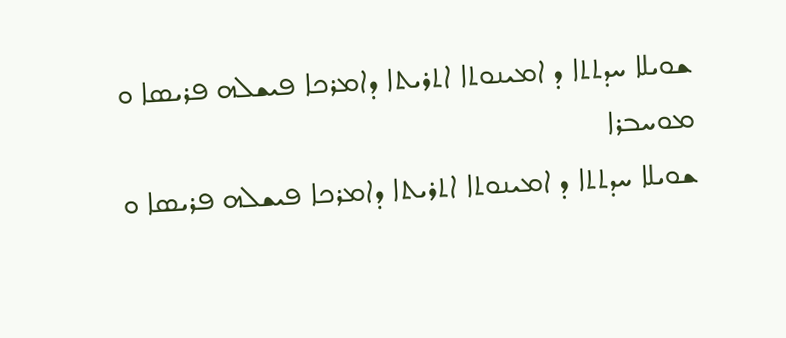ܫܘܝܠܐ ܚܕܬܬܐ ܕ ܐܡܝܢܘܬܐ ܐܬܪܝܬܐ ܕܐܡܪܟܐ ܦܝܫܠܗ ܦܪܝܣܐ ܘ ܡܘܚܒܪܐ
ܫܘܝܠܐ ܚܕܬܬܐ ܕ ܐܡܝܢܘܬܐ ܐܬܪܝܬܐ ܕܐܡܪܟܐ ܦܝܫܠܗ ܦܪܝܣܐ ܘ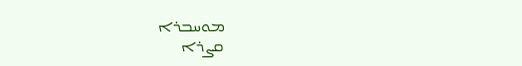ܡܘܚܒܪܐ
ܩܨܪܐ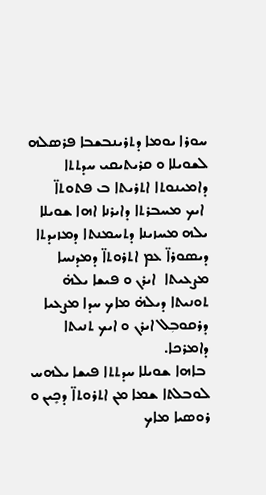ܚܘܪܐ ܝܘܡܐ ܕܬܪܝܢܒܫܒܐ ܦܪܣܠܗ ܠܫܘܝܠܐ ܘ ܩܪܝܬܝܩܝ ܚܕܬܬܐ ܕܐܡܝܢܘܬܐ ܐܬܪܝܬܐ ܒ ܦܬܘܬܐ̈
 ܐܝܟ ܡܚܒܪܬܐ ܕܐܝܪܢܐ ܐܗܐ ܫܘܝܠܐ ܝܠܗ ܡܚܙܝܢܐ ܕܬܚܡܢܬܐ ܕܡܙܝܕܬܐ ܕܝܣܘܪܐ̈ ܥܡ ܐܬܪܘܬܐ̈ ܕܡܕܢܚܐ ܡܨܥܝܬܐ  ܐܝܪܢ ܘ ܦܝܫܐ ܝܠܗ̇ ܬܘܢܝܬܐ ܕܝܠܗ̇ ܡܐܟ ܚܕܐ ܡܨܥܝܐ ܕܪܩܘܒܼܠ ܐܝܪܢ ܘ ܐܝܟ ܬܢܝܬܐ ܕܐܡܪܟܐ.
 ܒܐܗܐ ܫܘܝܠܐ ܚܕܬܬܐ ܦܝܫܐ ܝܠܗܚ ܠܘܒܠܬܐ ܫܡܐ ܡܢ ܐܬܪܘܬܐ̈ ܕܟܻܝܢ ܘ ܪܘܣܝܐ ܡܐܟ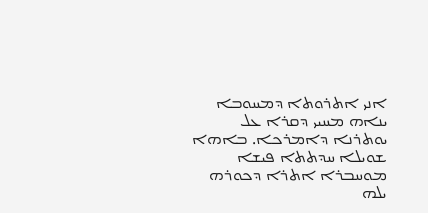ܐܢܝ ܐܬܪܘܬܐ ܕܡܚܘܒܐ ܝܢܐܗ ܡܚܝܝ ܕܩܪܐ ܥܠ ܝܘܬܪܢܐ ܕܐܡܪܟܐ. ܒܐܗܐ ܫܘܝܠܐ ܚܕܬܬܐ ܦܝܫܐ ܡܘܚܒܪܐ ܐܬܪܐ ܕܟܘܪܗ ܝܠܗ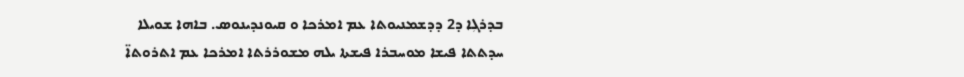ܒܕܪܓܼܐ ܕ2 ܕܕܫܡܢܝܘܬܐ ܥܡ ܐܡܪܟܐ ܘ ܩܝܘܢܕܝܢܘܣ. ܒܐܗܐ ܫܘܝܠܐ ܚܕܬܬܐ ܦܝܫܐ ܡܘܚܒܪܐ ܦܝܫܬܐ ܝܠܗ ܡܫܘܪܪܬܐ ܐܡܪܟܐ ܥܡ ܐܬܪܘܬܐ̈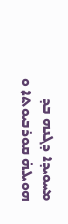ܡܚܘܝܕܐ ܕܓܢܗ ܒܕ ܗܘܝܠܗ̇ ܩܘܪܒܝܘܬܐ ܘ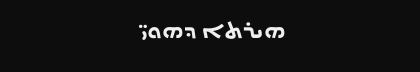ܗܝܪܬܐ ܕܗܘܝ̈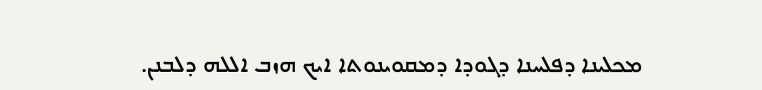ܡܟܠܝܢܐ ܕܦܠܚܢܐ ܕܓܘܕܐ ܕܡܩܘܝܢܘܬܐ ܐܝܟ ܗܙܒ ܐܠܠܗ ܕܠܒܢܢ.